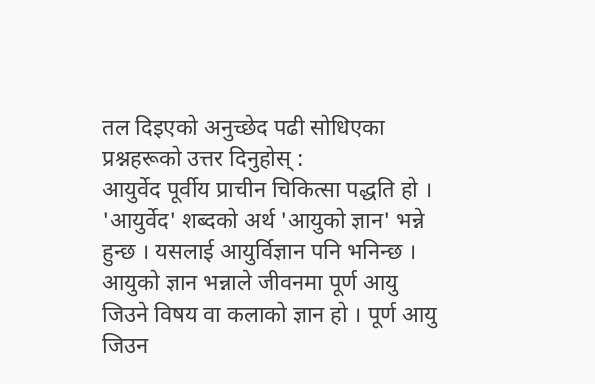तल दिइएको अनुच्छेद पढी सोधिएका प्रश्नहरूको उत्तर दिनुहोस् :
आयुर्वेद पूर्वीय प्राचीन चिकित्सा पद्धति हो । 'आयुर्वेद' शब्दको अर्थ 'आयुको ज्ञान' भन्ने हुन्छ । यसलाई आयुर्विज्ञान पनि भनिन्छ । आयुको ज्ञान भन्नाले जीवनमा पूर्ण आयु जिउने विषय वा कलाको ज्ञान हो । पूर्ण आयु जिउन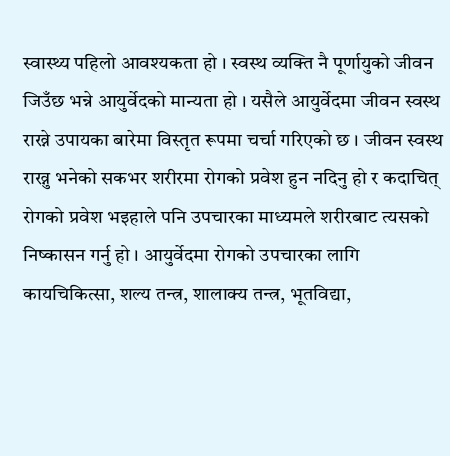स्वास्थ्य पहिलो आवश्यकता हो । स्वस्थ व्यक्ति नै पूर्णायुको जीवन जिउँछ भन्ने आयुर्वेदको मान्यता हो । यसैले आयुर्वेदमा जीवन स्वस्थ राख्ने उपायका बारेमा विस्तृत रूपमा चर्चा गरिएको छ । जीवन स्वस्थ राख्नु भनेको सकभर शरीरमा रोगको प्रवेश हुन नदिनु हो र कदाचित् रोगको प्रवेश भइहाले पनि उपचारका माध्यमले शरीरबाट त्यसको निष्कासन गर्नु हो । आयुर्वेदमा रोगको उपचारका लागि कायचिकित्सा, शल्य तन्त्र, शालाक्य तन्त्र, भूतविद्या,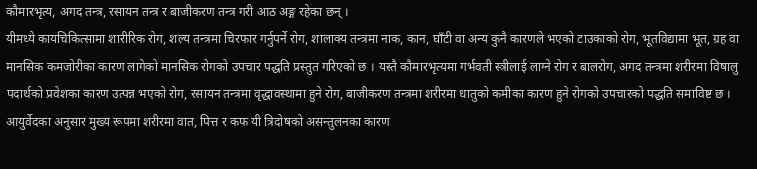कौमारभृत्य, अगद तन्त्र, रसायन तन्त्र र बाजीकरण तन्त्र गरी आठ अङ्ग रहेका छन् ।
यीमध्ये कायचिकित्सामा शारीरिक रोग, शल्य तन्त्रमा चिरफार गर्नुपर्ने रोग, शालाक्य तन्त्रमा नाक, कान, घाँटी वा अन्य कुनै कारणले भएको टाउकाको रोग, भूतविद्यामा भूत, ग्रह वा मानसिक कमजोरीका कारण लागेको मानसिक रोगको उपचार पद्धति प्रस्तुत गरिएको छ । यस्तै कौमारभृत्यमा गर्भवती स्त्रीलाई लाग्ने रोग र बालरोग, अगद तन्त्रमा शरीरमा विषालु पदार्थको प्रवेशका कारण उत्पन्न भएको रोग, रसायन तन्त्रमा वृद्धावस्थामा हुने रोग, बाजीकरण तन्त्रमा शरीरमा धातुको कमीका कारण हुने रोगको उपचारको पद्धति समाविष्ट छ । आयुर्वेदका अनुसार मुख्य रूपमा शरीरमा वात, पित्त र कफ यी त्रिदोषको असन्तुलनका कारण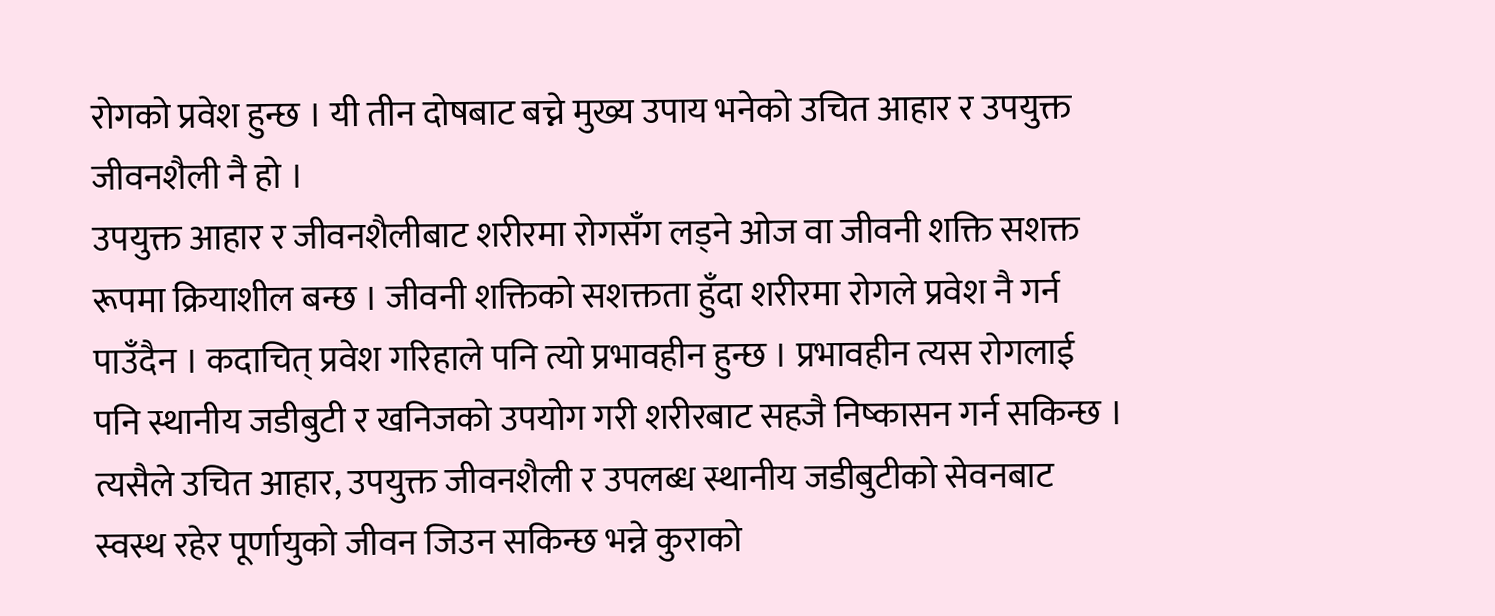रोगको प्रवेश हुन्छ । यी तीन दोषबाट बच्ने मुख्य उपाय भनेको उचित आहार र उपयुक्त जीवनशैली नै हो ।
उपयुक्त आहार र जीवनशैलीबाट शरीरमा रोगसँग लड्ने ओज वा जीवनी शक्ति सशक्त रूपमा क्रियाशील बन्छ । जीवनी शक्तिको सशक्तता हुँदा शरीरमा रोगले प्रवेश नै गर्न पाउँदैन । कदाचित् प्रवेश गरिहाले पनि त्यो प्रभावहीन हुन्छ । प्रभावहीन त्यस रोगलाई पनि स्थानीय जडीबुटी र खनिजको उपयोग गरी शरीरबाट सहजै निष्कासन गर्न सकिन्छ । त्यसैले उचित आहार, उपयुक्त जीवनशैली र उपलब्ध स्थानीय जडीबुटीको सेवनबाट स्वस्थ रहेर पूर्णायुको जीवन जिउन सकिन्छ भन्ने कुराको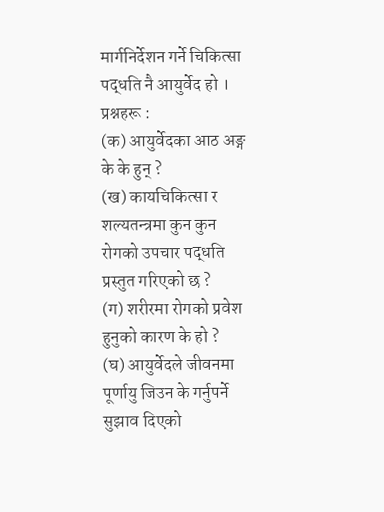मार्गनिर्देशन गर्ने चिकित्सा पद्धति नै आयुर्वेद हो ।
प्रश्नहरू :
(क) आयुर्वेदका आठ अङ्ग के के हुन् ?
(ख) कायचिकित्सा र शल्यतन्त्रमा कुन कुन रोगको उपचार पद्धति प्रस्तुत गरिएको छ ?
(ग) शरीरमा रोगको प्रवेश हुनुको कारण के हो ?
(घ) आयुर्वेदले जीवनमा पूर्णायु जिउन के गर्नुपर्ने सुझाव दिएको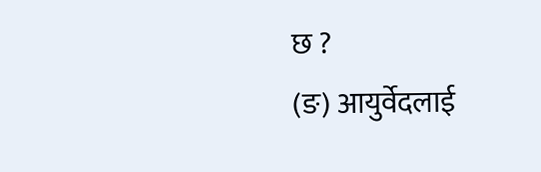छ ?
(ङ) आयुर्वेदलाई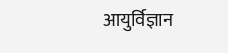आयुर्विज्ञान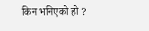किन भनिएको हो ?